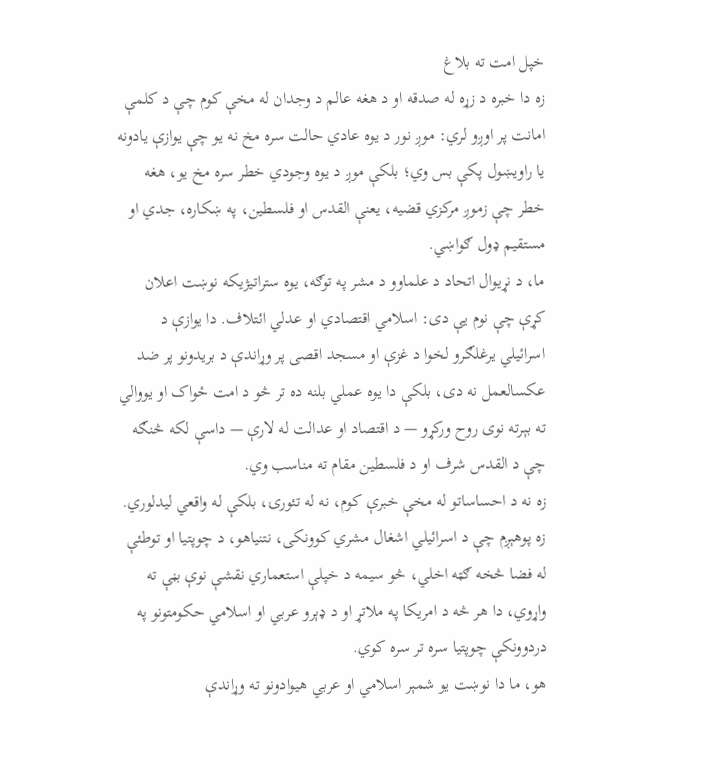خپل امت ته بلاغ
زه دا خبره د زړه له صدقه او د هغه عالم د وجدان له مخې کوم چې د کلمې امانت پر اوږو لري: موږ نور د یوه عادي حالت سره مخ نه یو چې یوازې یادونه یا راویښول پکې بس وي؛ بلکې موږ د یوه وجودي خطر سره مخ یو، هغه خطر چې زموږ مرکزي قضیه، یعنې القدس او فلسطین، په ښکاره، جدي او مستقیم ډول ګواښي.
ما، د نړیوال اتحاد د علماوو د مشر په توګه، یوه ستراتیژیکه نوښت اعلان کړې چې نوم یې دی: اسلامي اقتصادي او عدلي ائتلاف. دا یوازې د اسرائیلي یرغلګرو لخوا د غزې او مسجد اقصی پر وړاندې د بریدونو پر ضد عکسالعمل نه دی، بلکې دا یوه عملي بلنه ده تر څو د امت ځواک او یووالي ته بېرته نوی روح ورکړو — د اقتصاد او عدالت له لارې — داسې لکه څنګه چې د القدس شرف او د فلسطین مقام ته مناسب وي.
زه نه د احساساتو له مخې خبرې کوم، نه له تئورۍ، بلکې له واقعي لیدلوري. زه پوهېږم چې د اسرائیلي اشغال مشري کوونکی، نتنياهو، د چوپتیا او توطئې له فضا څخه ګټه اخلي، څو سیمه د خپلې استعماري نقشې نوې بڼې ته واړوي، دا هر څه د امریکا په ملاتړ او د ډېرو عربي او اسلامي حکومتونو په دردوونکې چوپتیا سره تر سره کوي.
هو، ما دا نوښت یو شمېر اسلامي او عربي هیوادونو ته وړاندې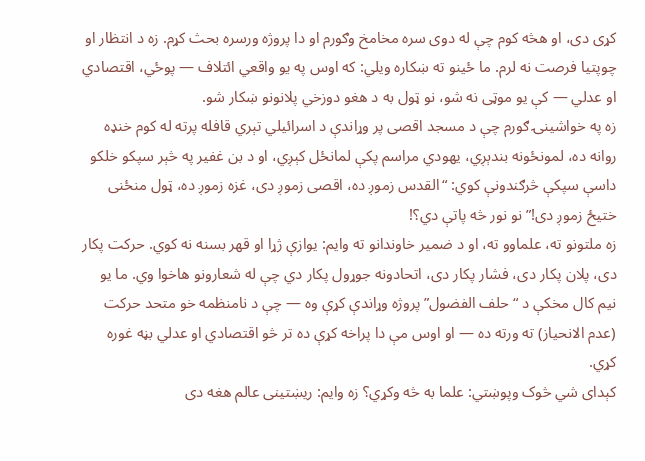کړی دی، او هڅه کوم چې له دوی سره مخامخ وګورم او دا پروژه ورسره بحث کړم. زه د انتظار او چوپتیا فرصت نه لرم. ما ځینو ته ښکاره ویلي: که اوس په یو واقعي ائتلاف — پوځي، اقتصادي او عدلي — کې یو موټی نه شو، نو ټول به د هغو دوزخي پلانونو ښکار شو.
زه په خواشینۍ ګورم چې د مسجد اقصی پر وړاندې د اسرائیلي تېري قافله پرته له کوم خنډه روانه ده، لمونځونه بندېږي، یهودي مراسم پکې لمانځل کېږي، او د بن غفیر په څېر سپکو خلکو داسې سپکې څرګندونې کوي: “القدس زموږ ده، اقصی زموږ دی، غزه زموږ ده، ټول منځنی ختیځ زموږ دی!” نو نور څه پاتې دي؟!
زه ملتونو ته، علماوو ته، او د ضمیر خاوندانو ته وایم: یوازې ژړا او قهر بسنه نه کوي. حرکت پکار دی، پلان پکار دی، فشار پکار دی، اتحادونه جوړول پکار دي چې له شعارونو هاخوا وي. ما یو نیم کال مخکې د “حلف الفضول” پروژه وړاندې کړې وه — چې د نامنظمه خو متحد حرکت (عدم الانحياز) ته ورته ده — او اوس مې دا پراخه کړې ده تر څو اقتصادي او عدلي بڼه غوره کړي.
کېدای شي څوک وپوښتي: علما به څه وکړي؟ زه وایم: ریښتینی عالم هغه دی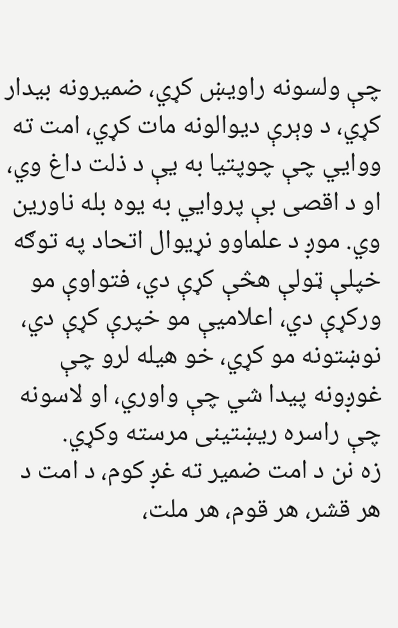چې ولسونه راویښ کړي، ضمیرونه بیدار کړي، د وېرې دیوالونه مات کړي، امت ته ووایي چې چوپتیا به یې د ذلت داغ وي، او د اقصی بې پروايي به یوه بله ناورین وي. موږ د علماوو نړیوال اتحاد په توګه خپلې ټولې هڅې کړې دي، فتواوې مو ورکړې دي، اعلامیې مو خپرې کړې دي، نوښتونه مو کړي، خو هیله لرو چې غوږونه پیدا شي چې واوري، او لاسونه چې راسره ریښتینی مرسته وکړي.
زه نن د امت ضمیر ته غږ کوم، د امت د هر قشر، هر قوم، هر ملت،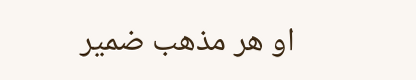او هر مذهب ضمیر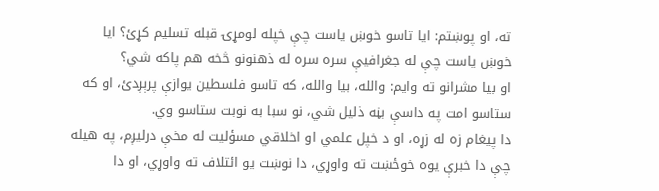ته، او پوښتم: ایا تاسو خوښ یاست چې خپله لومړۍ قبله تسلیم کړئ؟ ایا خوښ یاست چې له جغرافیې سره سره له ذهنونو څخه هم پاکه شي؟
او بیا مشرانو ته وایم: والله، بیا والله، که تاسو فلسطین یوازې پرېږدئ، او که ستاسو امت په داسې بڼه ذلیل شي، نو سبا به نوبت ستاسو وي.
دا پیغام زه له زړه، او د خپل علمي او اخلاقي مسؤلیت له مخې درلیږم، په هیله چې دا خبرې یوه خوځښت ته واوړي، دا نوښت یو ائتلاف ته واوړي، او دا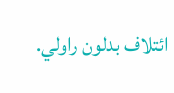ائتلاف بدلون راولي.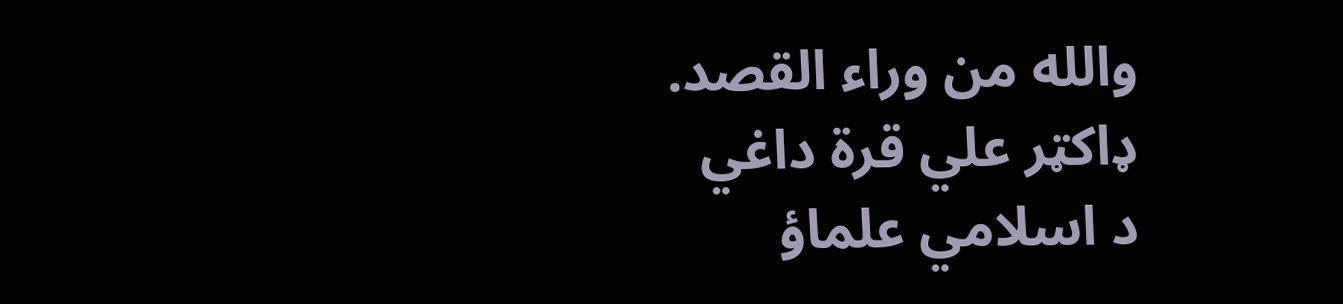والله من وراء القصد.
ډاکټر علي قرة داغي
د اسلامي علماؤ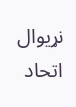نړیوال اتحاد